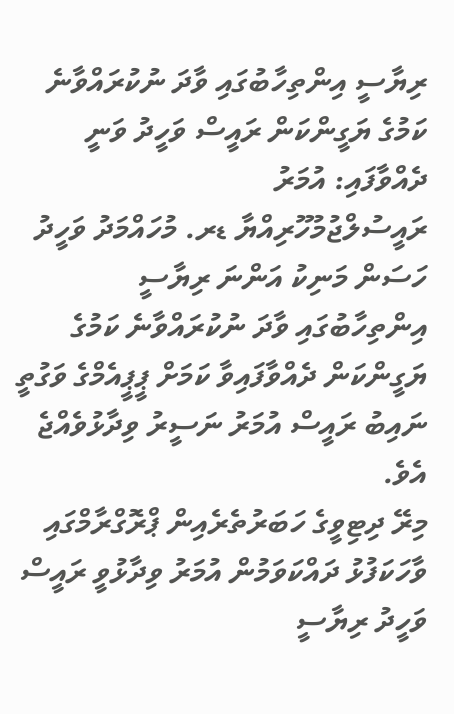ރިޔާސީ އިންތިހާބުގައި ވާދަ ނުކުރައްވާނެ ކަމުގެ ޔަގީންކަން ރައީސް ވަހީދު ވަނީ ދެއްވާފައި: އުމަރު
ރައީސުލްޖުމުހޫރިއްޔާ ޑރ. މުހައްމަދު ވަހީދު ހަސަން މަނިކު އަންނަ ރިޔާސީ އިންތިހާބުގައި ވާދަ ނުކުރައްވާނެ ކަމުގެ ޔަގީންކަން ދެއްވާފައިވާ ކަމަށް ޕީޕީއެމްގެ ވަގުތީ ނައިބު ރައީސް އުމަރު ނަސީރު ވިދާޅުވެއްޖެ އެވެ.
މިރޭ ދިޓިވީގެ ހަބަރުތެރެއިން ޕްރޮގްރާމްގައި ވާހަކަފުޅު ދައްކަވަމުން އުމަރު ވިދާޅުވީ ރައީސް ވަހީދު ރިޔާސީ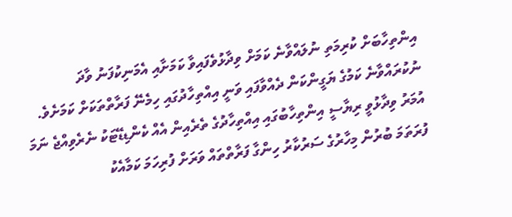އިންތިހާބަށް ކުރިމަތި ނުލައްވާނެ ކަމަށް ވިދާޅުވެފައިވާ ކަމަށާއި އެމަނިކުފަނު ވާދަ ނުކުރައްވާނެ ކަމުގެ ޔަގީންކަން ދެއްވާފައި ވަނީ އިއްތިހާދުގައި ހިމެނޭ ފަރާތްތަކަށް ކަމަށެވެ.
އުމަރު ވިދާޅުވީ ރިޔާސީ އިންތިހާބުގައި އިއްތިހާދުގެ ތެރެއިން އެއް ކެންޑިޑޭޓަކު ނެރެވިއްޖެ ނަމަ ފުރަތަމަ ބުރުން މިހާރުގެ ސަރުކާރު ހިންގާ ފަރާތްތައް ވަރަށް ފުރިހަމަ ކަމާއެކު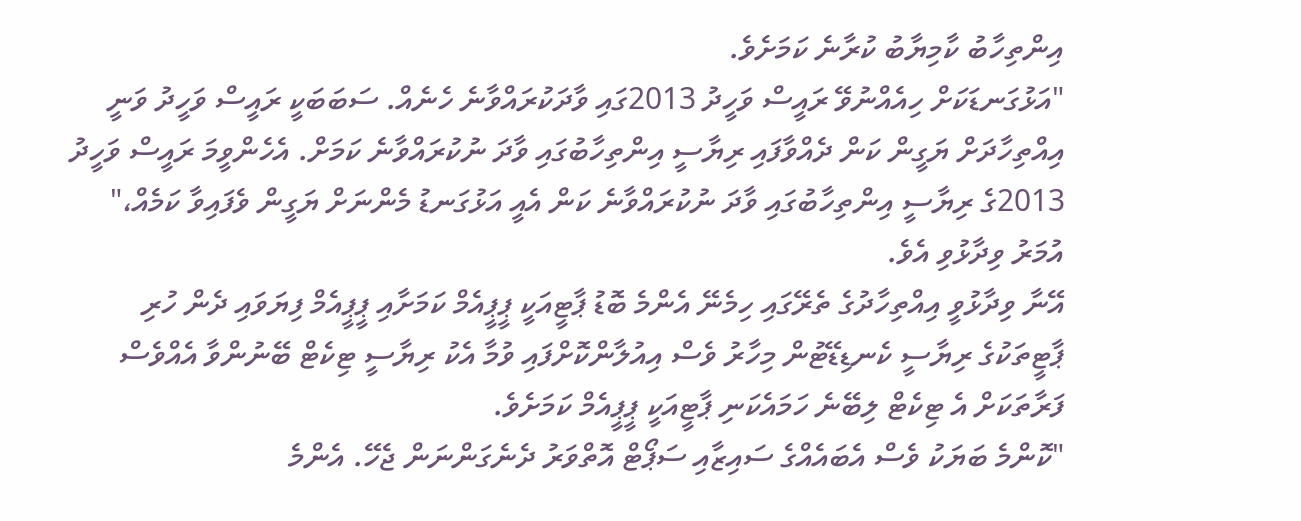އިންތިހާބު ކާމިޔާބު ކުރާނެ ކަމަށެވެ.
"އަޅުގަނޑަކަށް ހިއެއްނުވޭ ރައީސް ވަހީދު 2013ގައި ވާދަކުރައްވާނެ ހެނެއް. ސަބަބަކީ ރައީސް ވަހީދު ވަނީ އިއްތިހާދަށް ޔަގީން ކަން ދެއްވާފައި ރިޔާސީ އިންތިހާބުގައި ވާދަ ނުކުރައްވާނެ ކަމަށް. އެހެންވީމަ ރައީސް ވަހީދު 2013ގެ ރިޔާސީ އިންތިހާބުގައި ވާދަ ނުކުރައްވާނެ ކަން އެއީ އަޅުގަނޑު މެންނަށް ޔަގީން ވެފައިވާ ކަމެއް،" އުމަރު ވިދާޅުވި އެވެ.
އޭނާ ވިދާޅުވީ އިއްތިހާދުގެ ތެރޭގައި ހިމެނޭ އެންމެ ބޮޑު ޕާޓީއަކީ ޕީޕީއެމް ކަމަށާއި ޕީޕީއެމް ފިޔަވައި ދެން ހުރި ޕާޓީތަކުގެ ރިޔާސީ ކެނޑިޑޭޓުން މިހާރު ވެސް އިއުލާންކޮށްފައި ވުމާ އެކު ރިޔާސީ ޓިކެޓް ބޭނުންވާ އެއްވެސް ފަރާތަކަށް އެ ޓިކެޓް ލިބޭނެ ހަމައެކަނި ޕާޓީއަކީ ޕީޕީއެމް ކަމަށެވެ.
"ކޮންމެ ބަޔަކު ވެސް އެބައެއްގެ ސައިޒާއި ސަޕޯޓް އޮތްވަރު ދެނެގަންނަން ޖެހޭ. އެންމެ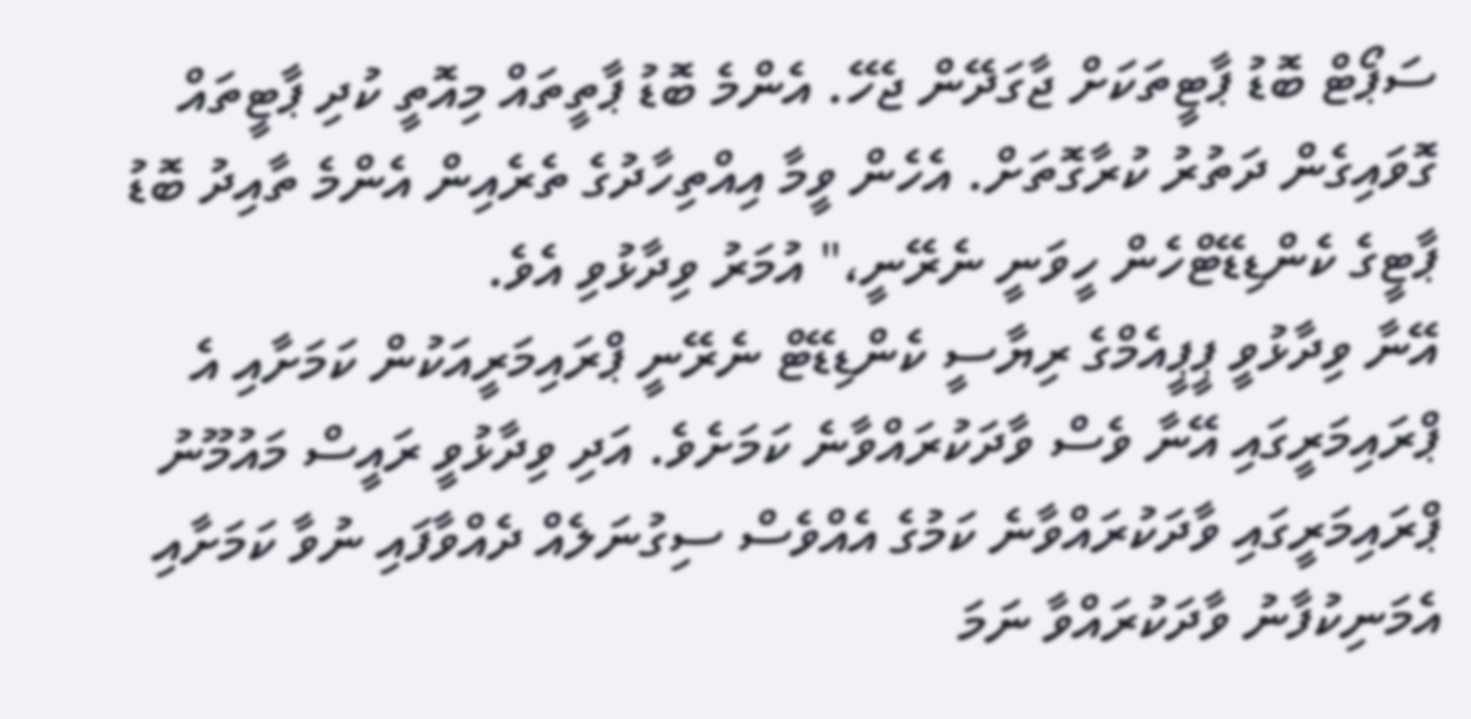ސަޕޯޓް ބޮޑު ޕާޓީތަކަށް ޖާގަދޭން ޖެހޭ. އެންމެ ބޮޑު ޕާތީތައް މިއޮތީ ކުދި ޕާޓީތައް ގޮވައިގެން ދަތުރު ކުރާގޮތަށް. އެހެން ވީމާ އިއްތިހާދުގެ ތެރެއިން އެންމެ ތާއިދު ބޮޑު ޕާޓީގެ ކެންޑިޑޭޓްހެން ހީވަނީ ނެރޭނީ،" އުމަރު ވިދާޅުވި އެވެ.
އޭނާ ވިދާޅުވީ ޕީޕީއެމްގެ ރިޔާސީ ކެންޑިޑޭޓް ނެރޭނީ ޕްރައިމަރީއަކުން ކަމަށާއި އެ ޕްރައިމަރީގައި އޭނާ ވެސް ވާދަކުރައްވާނެ ކަމަށެވެ. އަދި ވިދާޅުވީ ރައީސް މައުމޫނު ޕްރައިމަރީގައި ވާދަކުރައްވާނެ ކަމުގެ އެއްވެސް ސިގުނަލެއް ދެއްވާފައި ނުވާ ކަމަށާއި އެމަނިކުފާނު ވާދަކުރައްވާ ނަމަ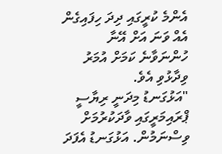އެންމެ ކުރީގައި ދިދަ ހިފައިގެން އެއް ވަނަ އަށް އޭނާ ހުންނަވާނެ ކަމަށް އުމަރު ވިދާޅުވި އެވެ.
"އަޅުގަނޑު މިދަނީ ރިޔާސީ ޕްރައިމަރީގައި ވާދަކުރުމަށް ވިސްނަމުން. އަޅުގަނޑު އެފަދަ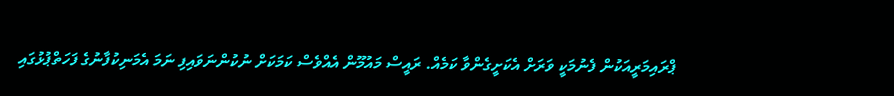ޕްރައިމަރީއަކުން ފެނުމަކީ ވަރަށް އެކަށީގެންވާ ކަމެއް. ރައީސް މައުމޫން އެއްވެސް ކަމަކަށް ނުކުންނަވައިފި ނަމަ އެމަނިކުފާނުގެ ފަހަތްޕުޅުގައި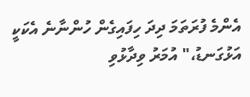އެންމެ ފުރަތަމަ ދިދަ ހިފައިގެން ހުންނާނެ އެކަކީ އަޅުގަނޑު،" އުމަރު ވިދާޅުވި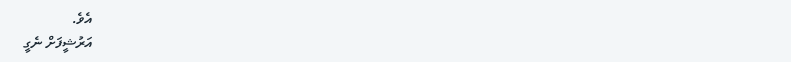އެވެ.
އަރުޝީފަށް ނެގީ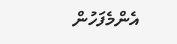އެންމެފަހުން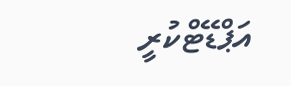އަޕްޑޭޓްކުރީ